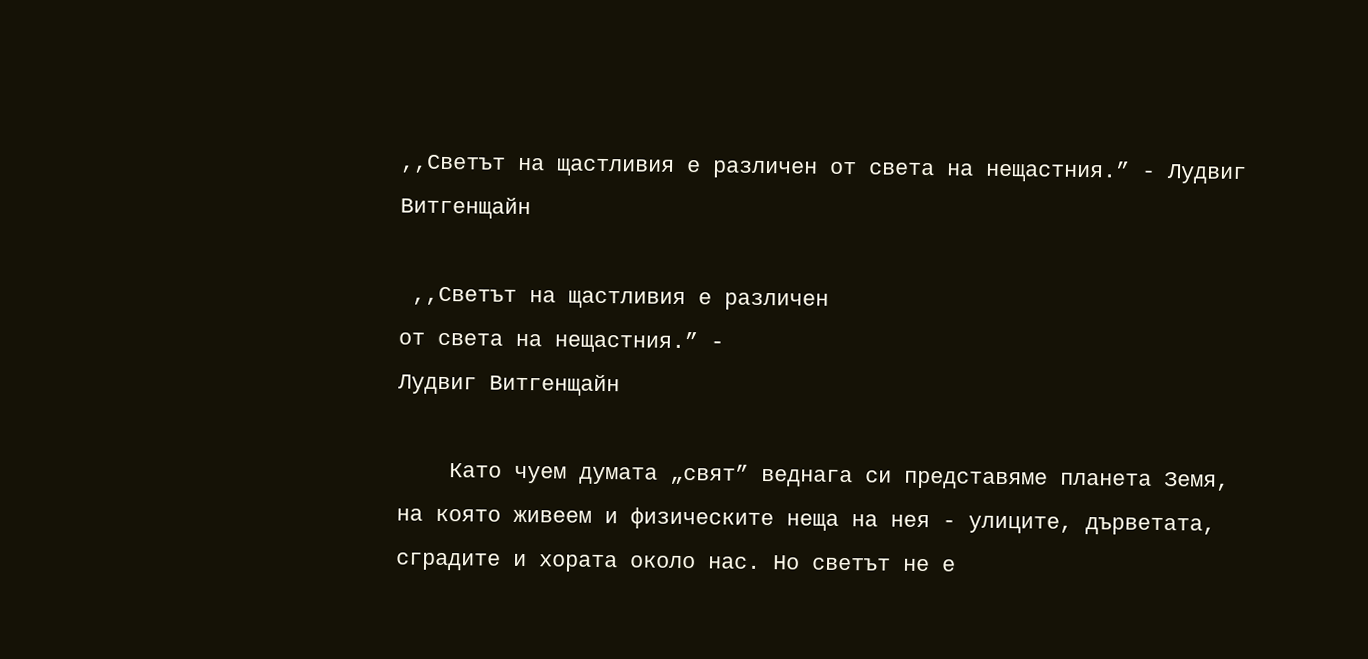,,Светът на щастливия е различен от света на нещастния.” - Лудвиг Витгенщайн

 ,,Светът на щастливия е различен
от света на нещастния.” -
Лудвиг Витгенщайн

    Като чуем думата „свят” веднага си представяме планета Земя, на която живеем и физическите неща на нея - улиците, дърветата, сградите и хората около нас. Но светът не е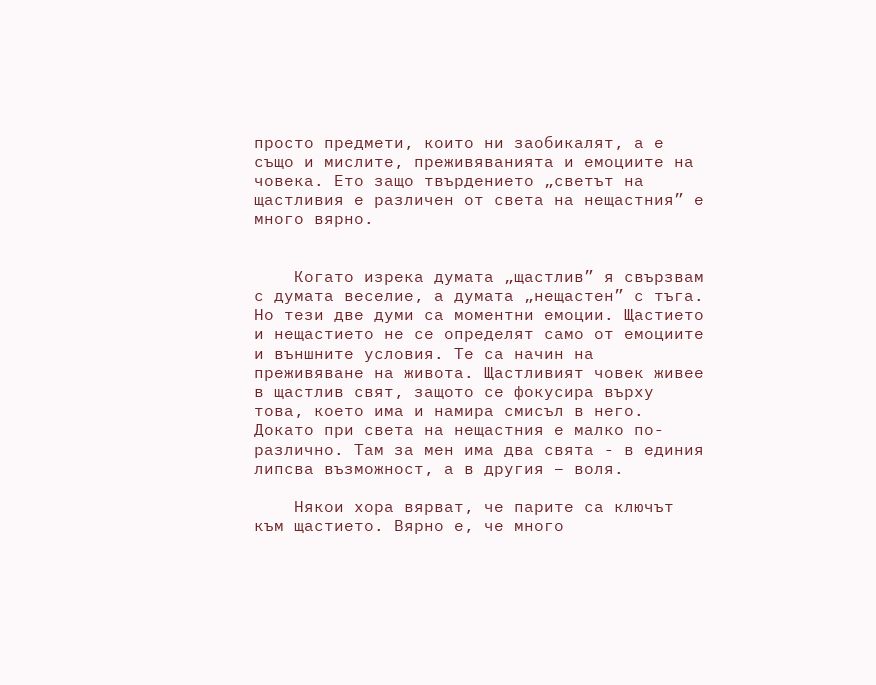просто предмети, които ни заобикалят, а е също и мислите, преживяванията и емоциите на човека. Ето защо твърдението „светът на щастливия е различен от света на нещастния” е много вярно.


    Когато изрека думата „щастлив” я свързвам с думата веселие, а думата „нещастен” с тъга. Но тези две думи са моментни емоции. Щастието и нещастието не се определят само от емоциите и външните условия. Те са начин на преживяване на живота. Щастливият човек живее в щастлив свят, защото се фокусира върху това, което има и намира смисъл в него. Докато при света на нещастния е малко по-различно. Там за мен има два свята - в единия липсва възможност, а в другия – воля.

    Някои хора вярват, че парите са ключът към щастието. Вярно е, че много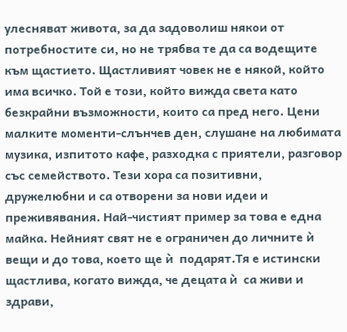улесняват живота, за да задоволиш някои от потребностите си, но не трябва те да са водещите към щастието. Щастливият човек не е някой, който има всичко. Той е този, който вижда света като безкрайни възможности, които са пред него. Цени малките моменти-слънчев ден, слушане на любимата музика, изпитото кафе, разходка с приятели, разговор със семейството. Тези хора са позитивни, дружелюбни и са отворени за нови идеи и преживявания. Най-чистият пример за това е една майка. Нейният свят не е ограничен до личните ѝ вещи и до това, което ще ѝ  подарят.Тя е истински щастлива, когато вижда, че децата ѝ  са живи и здрави,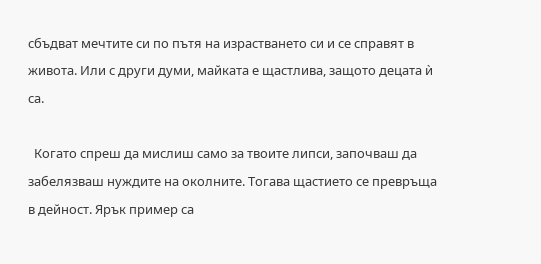сбъдват мечтите си по пътя на израстването си и се справят в живота. Или с други думи, майката е щастлива, защото децата ѝ са.

  Когато спреш да мислиш само за твоите липси, започваш да забелязваш нуждите на околните. Тогава щастието се превръща в дейност. Ярък пример са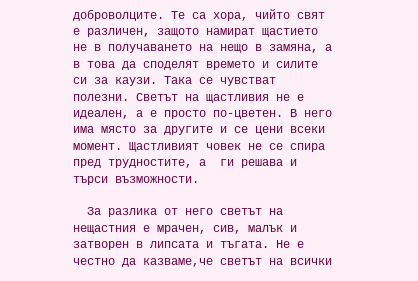доброволците. Те са хора, чийто свят е различен, защото намират щастието не в получаването на нещо в замяна, а в това да споделят времето и силите си за каузи. Така се чувстват полезни. Светът на щастливия не е идеален, а е просто по-цветен. В него има място за другите и се цени всеки момент. Щастливият човек не се спира пред трудностите, а  ги решава и търси възможности.

  За разлика от него светът на нещастния е мрачен, сив, малък и затворен в липсата и тъгата. Не е честно да казваме,че светът на всички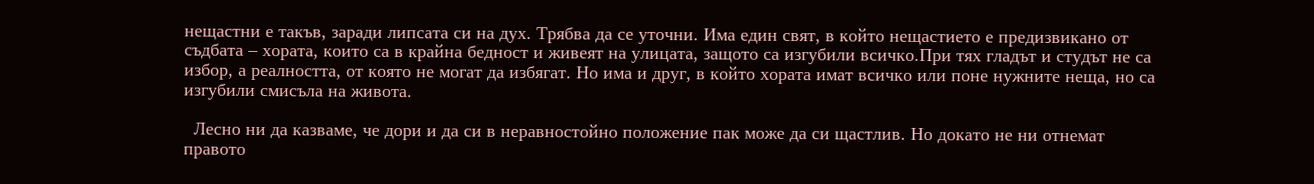нещастни е такъв, заради липсата си на дух. Трябва да се уточни. Има един свят, в който нещастието е предизвикано от съдбата – хората, които са в крайна бедност и живеят на улицата, защото са изгубили всичко.При тях гладът и студът не са избор, а реалността, от която не могат да избягат. Но има и друг, в който хората имат всичко или поне нужните неща, но са изгубили смисъла на живота.

  Лесно ни да казваме, че дори и да си в неравностойно положение пак може да си щастлив. Но докато не ни отнемат правото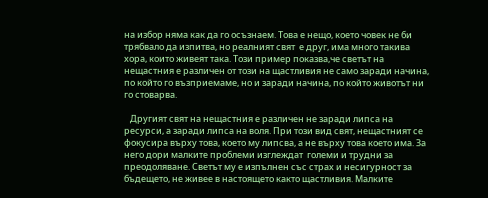на избор няма как да го осъзнаем. Това е нещо, което човек не би трябвало да изпитва, но реалният свят  е друг, има много такива хора, които живеят така. Този пример показва,че светът на нещастния е различен от този на щастливия не само заради начина, по който го възприемаме, но и заради начина, по който животът ни го стоварва.

   Другият свят на нещастния е различен не заради липса на ресурси, а заради липса на воля. При този вид свят, нещастният се фокусира върху това, което му липсва, а не върху това което има. За него дори малките проблеми изглеждат  големи и трудни за преодоляване. Светът му е изпълнен със страх и несигурност за бъдещето, не живее в настоящето както щастливия. Малките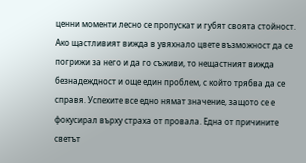ценни моменти лесно се пропускат и губят своята стойност. Ако щастливият вижда в увяхнало цвете възможност да се погрижи за него и да го съживи, то нещастният вижда безнадеждност и още един проблем, с който трябва да се справя. Успехите все едно нямат значение, защото се е фокусирал върху страха от провала. Една от причините светът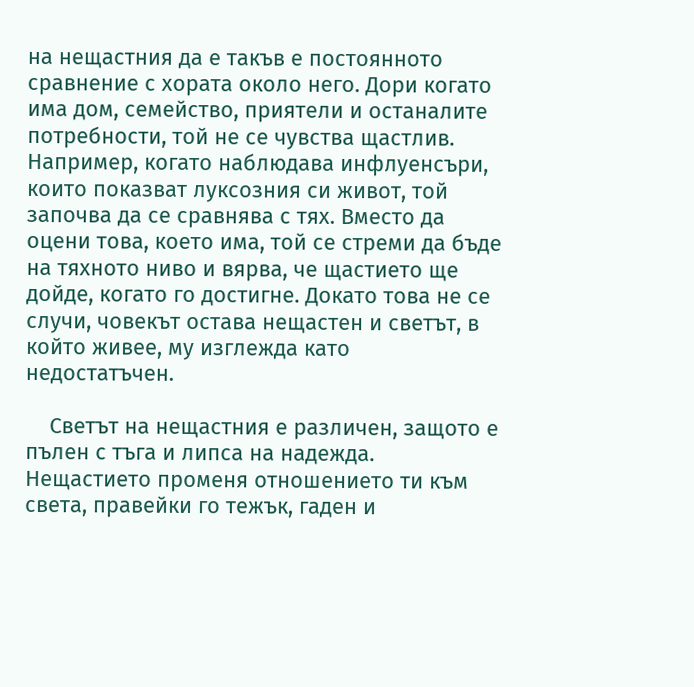на нещастния да е такъв е постоянното сравнение с хората около него. Дори когато има дом, семейство, приятели и останалите потребности, той не се чувства щастлив. Например, когато наблюдава инфлуенсъри, които показват луксозния си живот, той започва да се сравнява с тях. Вместо да оцени това, което има, той се стреми да бъде на тяхното ниво и вярва, че щастието ще дойде, когато го достигне. Докато това не се случи, човекът остава нещастен и светът, в който живее, му изглежда като недостатъчен.

    Светът на нещастния е различен, защото е пълен с тъга и липса на надежда. Нещастието променя отношението ти към света, правейки го тежък, гаден и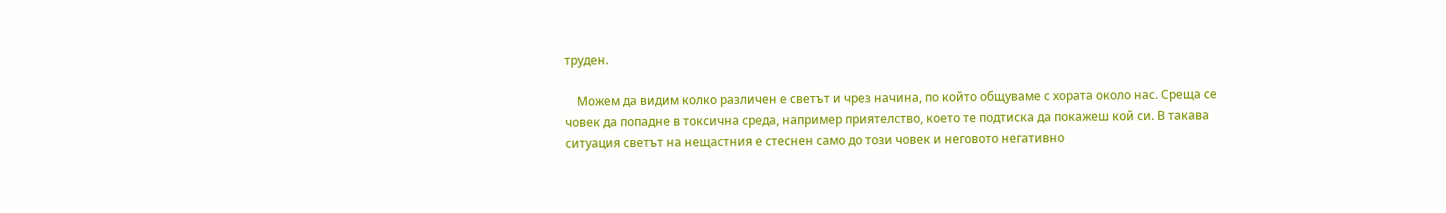труден.

    Можем да видим колко различен е светът и чрез начина, по който общуваме с хората около нас. Среща се човек да попадне в токсична среда, например приятелство, което те подтиска да покажеш кой си. В такава ситуация светът на нещастния е стеснен само до този човек и неговото негативно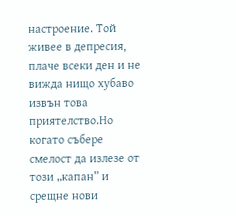настроение. Той живее в депресия, плаче всеки ден и не вижда нищо хубаво извън това приятелство.Но когато събере смелост да излезе от този „капан” и срещне нови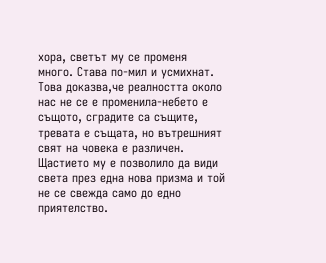хора, светът му се променя много. Става по-мил и усмихнат. Това доказва,че реалността около нас не се е променила-небето е същото, сградите са същите, тревата е същата, но вътрешният свят на човека е различен. Щастието му е позволило да види света през една нова призма и той не се свежда само до едно приятелство.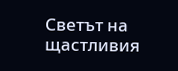Светът на щастливия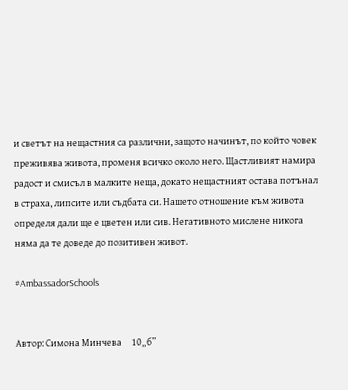и светът на нещастния са различни, защото начинът, по който човек преживява живота, променя всичко около него. Щастливият намира радост и смисъл в малките неща, докато нещастният остава потънал в страха, липсите или съдбата си. Нашето отношение към живота определя дали ще е цветен или сив. Негативното мислене никога няма да те доведе до позитивен живот.

#AmbassadorSchools


Автор: Симона Минчева     10„б”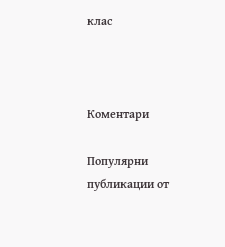клас



Коментари

Популярни публикации от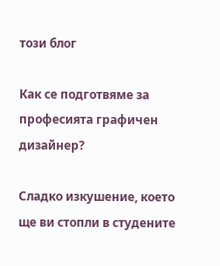този блог

Как се подготвяме за професията графичен дизайнер?

Сладко изкушение, което ще ви стопли в студените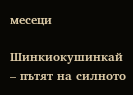месеци

Шинкиокушинкай – пътят на силното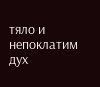тяло и непоклатим дух